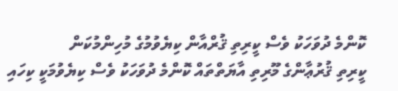ކޮންމެ ދުވަހަކު ވެސް ކީރިތި ޤުރްއާން ކިޔެވުމުގެ މުހިންމުކަން
ކީރިތި ޤުރުޢާންގެ މޫރިތި އާޔަތްތައް ކޮންމެ ދުވަހަކު ވެސް ކިޔެވުމަކީ ކިހައި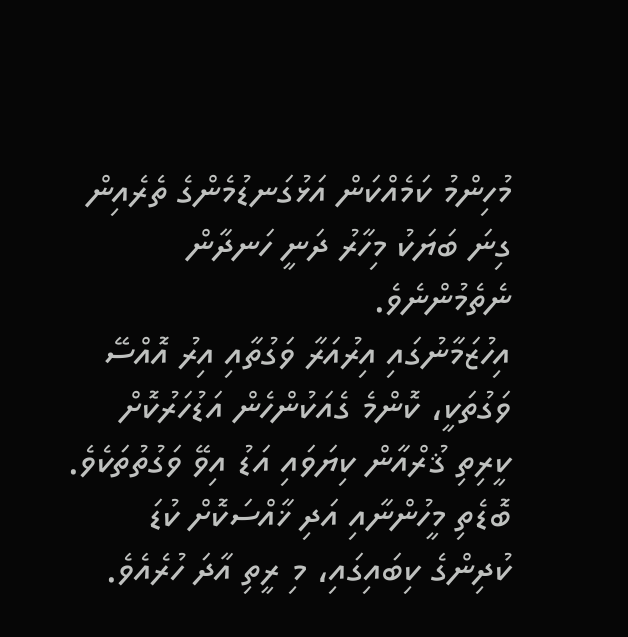މުހިންމު ކަމެއްކަން އަޅުގަނޑުމެންގެ ތެރެއިން ގިނަ ބަޔަކު މިހާރު ދަނީ ހަނދާން ނެތެމުންނެވެ.
އިހުޒަމާނުގައި އިރުއަރާ ވަގުތާއި އިރު އޮއްސޭ ވަގުތަކީ، ކޮންމެ ގެއަކުންހެން އަޑުހަރުކޮށް ކީރިތި ޤުރްއާން ކިޔަވައި އަޑު އިވޭ ވަގުތުތަކެވެ. ބޮޑެތި މީހުންނާއި އަދި ޚާއްސަކޮށް ކުޑަ ކުދިންގެ ކިބައިގައި، މި ރީތި އާދަ ހުރެއެވެ.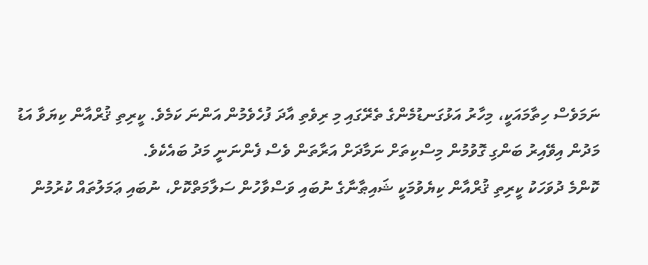ނަމަވެސް ހިތާމައަކީ، މިހާރު އަޅުގަނޑުމެންގެ ތެރޭގައި މި ރިވެތި އާދަ ފުހެވެމުން އަންނަ ކަމެވެ. ކީރިތި ޤުރްއާން ކިޔަވާ އަޑު މަދުން އިވޭއިރު ބަންގި ގޮވުމުން މިސްކިތަށް ނަމާދަށް އަރާތަން ވެސް ފެންނަނީ މަދު ބައެކެވެ.
ކޮންމެ ދުވަހަކު ކީރިތި ޤުރްއާން ކިޔެވުމަކީ ޝައިޠާނާގެ ނުބައި ވަސްވާހުން ސަލާމަތްކޮށް، ނުބައި ޢަމަލުތައް ކުރުމުން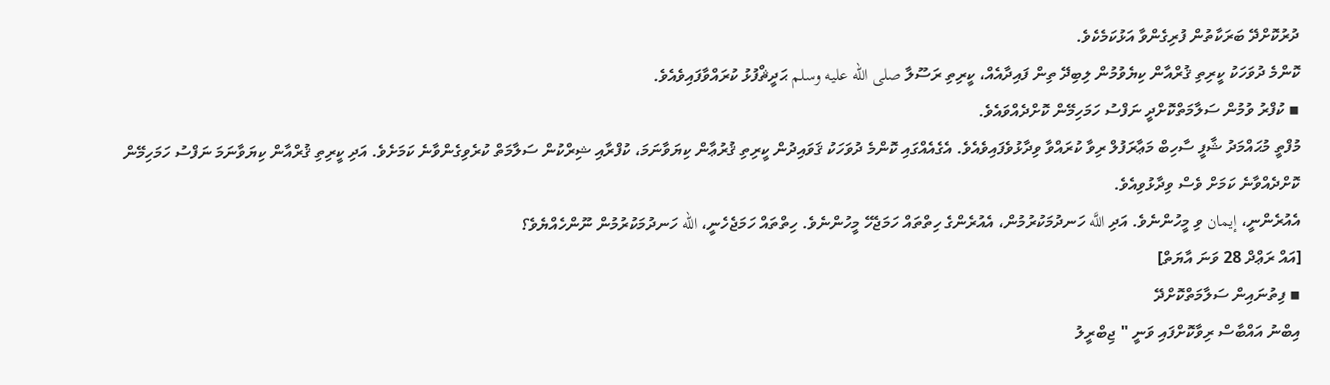ދުރުކޮށްދޭ ބަރަކާތުން ފުރިގެންވާ އަޅުކަމެކެވެ.
ކޮންމެ ދުވަހަކު ކީރިތި ޤުރްއާން ކިޔެވުމުން ލިބިދޭ ތިން ފައިދާއެއް، ކީރިތި ރަސޫލާ صلى الله عليه وسلم ޙަދީޘްފުޅު ކުރައްވާފައިވެއެވެ.
▪ ކުފްރު ވުމުން ސަލާމަތްކޮށްދީ ނަފްސު ހަމަހިމޭން ކޮށްދެއްވައެވެ.
މުފްތީ މުޙައްމަދު ޝާފީ ސާހިބް މަޢާރަފުލް ރިވާ ކުރައްވާ ވިދާޅުވެފައިވެއެވެ. އެގެއެއްގައި ކޮންމެ ދުވަހަކު ޤަވައިދުން ކީރިތި ޤުރުޢާން ކިޔަވާނަމަ، ކުފްރާއި ޝިރްކުން ސަލާމަތް ކުރެވިގެންވާނެ ކަމަށެވެ. އަދި ކީރިތި ޤުރްއާން ކިޔަވާނަމަ ނަފްސު ހަމަހިމޭން ކޮށްދެއްވާނެ ކަމަށް ވެސް ވިދާޅުވިއެވެ.
އެއުރެންނީ، إيمان ވި މީހުންނެވެ. އަދި اللَّه ހަނދުމަކުރުމުން، އެއުރެންގެ ހިތްތައް ހަމަޖެހޭ މީހުންނެވެ. ހިތްތައް ހަމަޖެހެނީ، اللّه ހަނދުމަކުރުމުން ނޫންހެއްޔެވެ؟
[އައް ރަޢްދް 28 ވަނަ އާޔަތް]
▪ ފިތުނައިން ސަލާމަތްކޮށްދޭ
އިބްނު އައްބާސް ރިވާކޮށްފައި ވަނީ " ޖިބްރީލު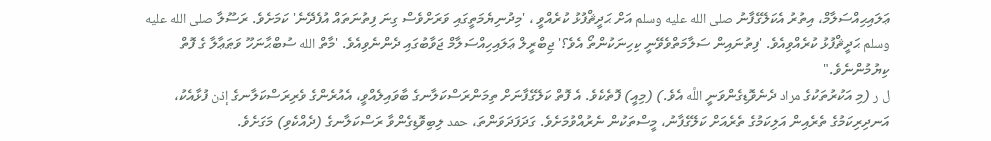ޢަލައިޙިއްސަލާމް، އިތުރު އެކަލޭގެފާނު صلى الله عليه وسلم އަށް ޙަދީޘްފުޅު ކުރެއްވީ ، 'މިދުނިޔެމަތީގައި ވަރަށްވެސް ގިނަ ފިތުނަތައް އުފެދޭނެ' ކަމަށެވެ. ރަސޫލާ صلى الله عليه وسلم ޙަދީޘްފުޅު ކުރެއްވިއެވެ. 'ފިތުނައިން ސަލާމަތްވެވޭނީ ކިހިނަކުންތޯ އެވެ؟' ޖިބްރީލް ޢަލައިހިއްސަލާމް ޖަވާބުގައި ދެންނެވިއެވެ. 'މާތް الله ސުބްޙާނަހޫ ވަޠަޢާލާ ގެ ފޮތް ކިޔުމުންނެވެ."
ل ر (މި އަކުރުތަކުގެ مراد ދެނެވޮޑިގެންވަނީ اللَّه އެވެ.) (މިއީ) ފޮތެކެވެ. އެ ފޮތް ކަލޭގެފާނަށް ތިމަންރަސްކަލާނގެ ބާވައިލެއްވީ، އެއުރެންގެ ވެރިރަސްކަލާނގެ إذن ފުޅާއެކު، އަނދިރިކަމުގެ ތެރެއިން އަލިކަމުގެ ތެރެއަށް ކަލޭގެފާނު، މީސްތަކުން ނެރުއްވުމަށެވެ. ގަދަފަދަވަންތަ، حمد ލިބިވޮޑިގެންވާ ރަސްކަލާނގެ (ދެއްކެވި) މަގަށެވެ.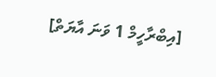[އިބްރާހީމް 1 ވަނަ އާޔަތް]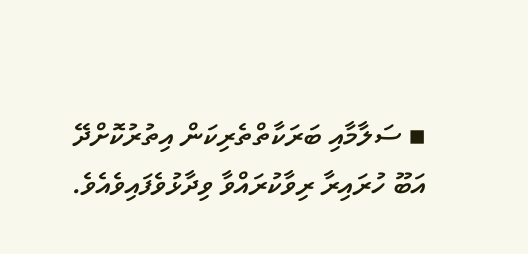▪ ސަލާމާއި ބަރަކާތްތެރިކަން އިތުރުކޮށްދޭ
އަބޫ ހުރައިރާ ރިވާކުރައްވާ ވިދާޅުވެފައިވެއެވެ.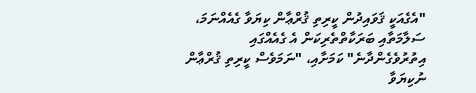"އެގެއަކީ ޤަވައިދުން ކީރިތި ޤުރްޢާން ކިޔަވާ ގެއެއްނަމަ، ސަލާމަތާއި ބަރަކާތްތެރިކަން އެ ގެއެއްގައި އިތުރުވެގެންދާނެ" ކަމަށާއި، "ނަމަވެސް ކީރިތި ޤުރްޢާން ނުކިޔަވާ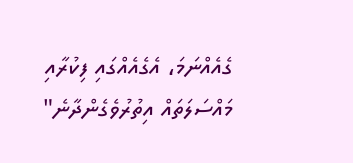ގެއެއްނަމަ، އެގެއެއްގައި ފިކުރާއި މައްސަލަތައް އިތުރުވެގެންދާނެ"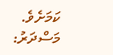ކަމަށެވެ.
މަސްދަރު: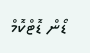ޑޯން ޑޮޓްކޮމް